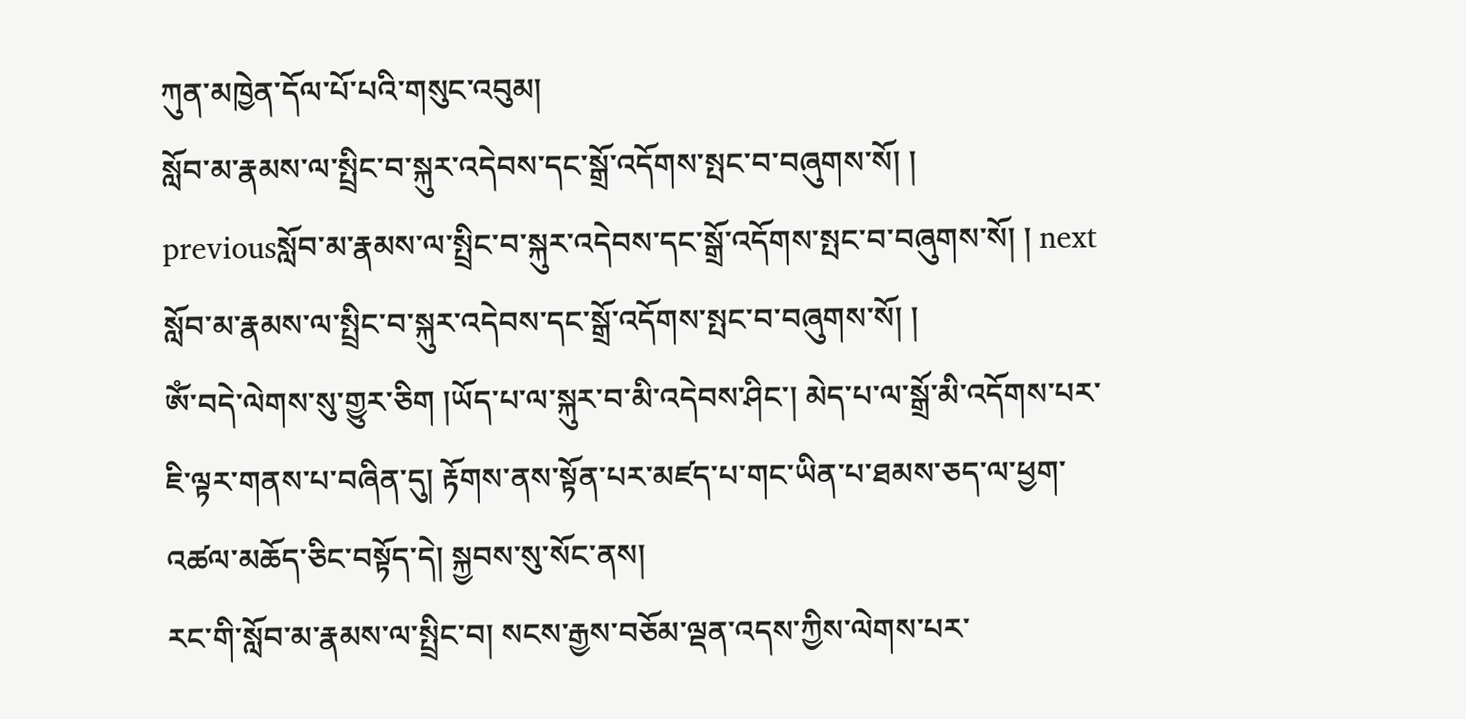ཀུན་མཁྱེན་དོལ་པོ་པའི་གསུང་འབུམ།
སློབ་མ་རྣམས་ལ་སྤྲིང་བ་སྐུར་འདེབས་དང་སྒྲོ་འདོགས་སྤང་བ་བཞུགས་སོ། །
previousསློབ་མ་རྣམས་ལ་སྤྲིང་བ་སྐུར་འདེབས་དང་སྒྲོ་འདོགས་སྤང་བ་བཞུགས་སོ། ། next
སློབ་མ་རྣམས་ལ་སྤྲིང་བ་སྐུར་འདེབས་དང་སྒྲོ་འདོགས་སྤང་བ་བཞུགས་སོ། །
ཨོཾ་བདེ་ལེགས་སུ་གྱུར་ཅིག །ཡོད་པ་ལ་སྐུར་བ་མི་འདེབས་ཤིང་། མེད་པ་ལ་སྒྲོ་མི་འདོགས་པར་ཇི་ལྟར་གནས་པ་བཞིན་དུ། རྟོགས་ནས་སྟོན་པར་མཛད་པ་གང་ཡིན་པ་ཐམས་ཅད་ལ་ཕྱག་འཚལ་མཆོད་ཅིང་བསྟོད་དེ། སྐྱབས་སུ་སོང་ནས།
རང་གི་སློབ་མ་རྣམས་ལ་སྤྲིང་བ། སངས་རྒྱས་བཅོམ་ལྡན་འདས་ཀྱིས་ལེགས་པར་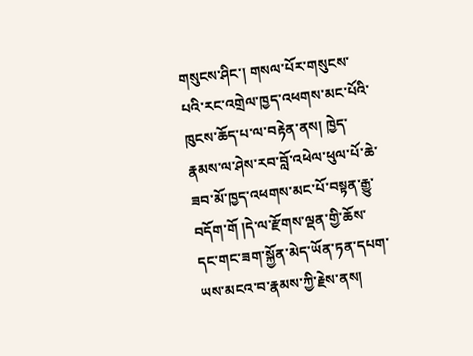གསུངས་ཤིང་། གསལ་པོར་གསུངས་པའི་རང་འགྲེལ་ཁྱད་འཕགས་མང་པོའི་ཁུངས་ཆོད་པ་ལ་བརྟེན་ནས། ཁྱེད་རྣམས་ལ་ཤེས་རབ་བློ་འཕེལ་ཕུལ་པོ་ཆེ་ཟབ་མོ་ཁྱད་འཕགས་མང་པོ་བསྟན་རྒྱུ་བདོག་གོ །དེ་ལ་རྫོགས་ལྡན་གྱི་ཆོས་དང་གང་ཟག་སྐྱོན་མེད་ཡོན་ཏན་དཔག་ཡས་མངའ་བ་རྣམས་ཀྱི་རྗེས་ནས།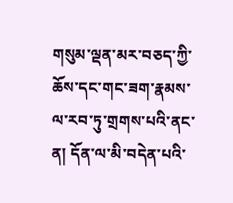གསུམ་ལྡན་མར་བཅད་ཀྱི་ཆོས་དང་གང་ཟག་རྣམས་ལ་རབ་ཏུ་གྲགས་པའི་ནང་ན། དོན་ལ་མི་བདེན་པའི་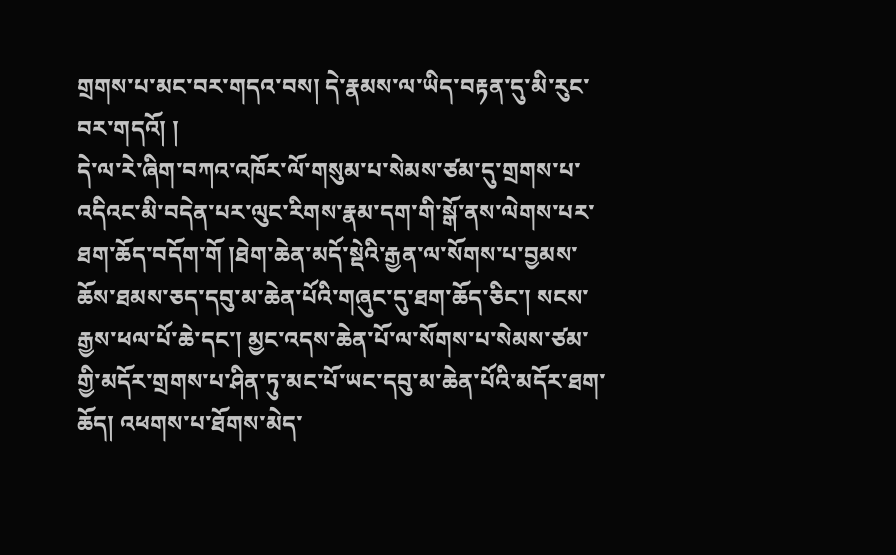གྲགས་པ་མང་བར་གདའ་བས། དེ་རྣམས་ལ་ཡིད་བརྟན་དུ་མི་རུང་བར་གདའོ། །
དེ་ལ་རེ་ཞིག་བཀའ་འཁོར་ལོ་གསུམ་པ་སེམས་ཙམ་དུ་གྲགས་པ་འདིའང་མི་བདེན་པར་ལུང་རིགས་རྣམ་དག་གི་སྒོ་ནས་ལེགས་པར་ཐག་ཆོད་བདོག་གོ །ཐེག་ཆེན་མདོ་སྡེའི་རྒྱན་ལ་སོགས་པ་བྱམས་ཆོས་ཐམས་ཅད་དབུ་མ་ཆེན་པོའི་གཞུང་དུ་ཐག་ཆོད་ཅིང་། སངས་རྒྱས་ཕལ་པོ་ཆེ་དང་། མྱང་འདས་ཆེན་པོ་ལ་སོགས་པ་སེམས་ཙམ་གྱི་མདོར་གྲགས་པ་ཤིན་ཏུ་མང་པོ་ཡང་དབུ་མ་ཆེན་པོའི་མདོར་ཐག་ཆོད། འཕགས་པ་ཐོགས་མེད་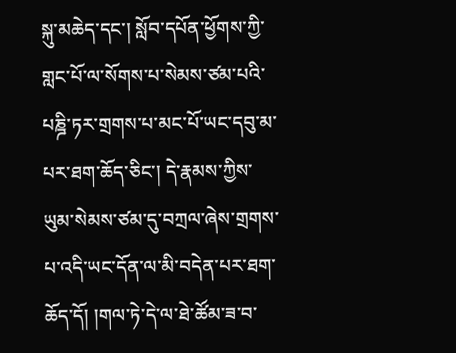སྐུ་མཆེད་དང་། སློབ་དཔོན་ཕྱོགས་ཀྱི་གླང་པོ་ལ་སོགས་པ་སེམས་ཙམ་པའི་པཎྜི་ཏར་གྲགས་པ་མང་པོ་ཡང་དབུ་མ་པར་ཐག་ཆོད་ཅིང་། དེ་རྣམས་ཀྱིས་ཡུམ་སེམས་ཙམ་དུ་བཀྲལ་ཞེས་གྲགས་པ་འདི་ཡང་དོན་ལ་མི་བདེན་པར་ཐག་ཆོད་དོ། །གལ་ཏེ་དེ་ལ་ཐེ་ཚོམ་ཟ་བ་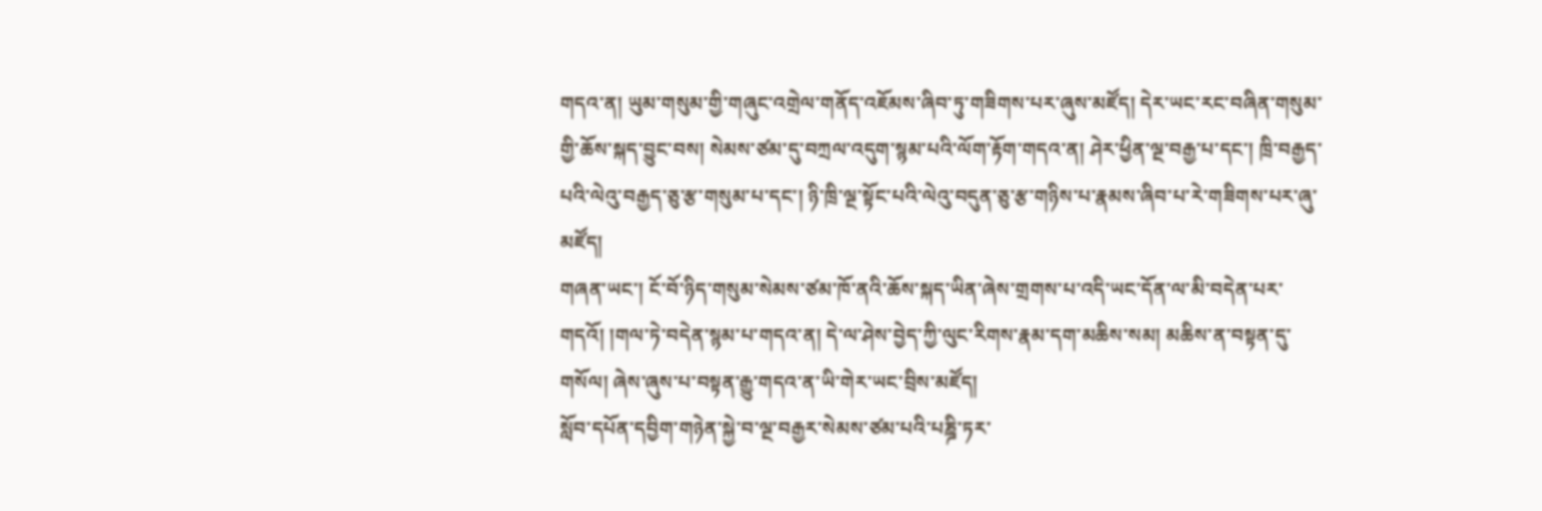གདའ་ན། ཡུམ་གསུམ་གྱི་གཞུང་འགྲེལ་གནོད་འཇོམས་ཞིབ་ཏུ་གཟིགས་པར་ཞུས་མཛོད། དེར་ཡང་རང་བཞིན་གསུམ་གྱི་ཆོས་སྐད་བྱུང་བས། སེམས་ཙམ་དུ་བཀྲལ་འདུག་སྙམ་པའི་ལོག་རྟོག་གདའ་ན། ཤེར་ཕྱིན་ལྔ་བརྒྱ་པ་དང་། ཁྲི་བརྒྱད་པའི་ལེའུ་བརྒྱད་ཅུ་རྩ་གསུམ་པ་དང་། ཉི་ཁྲི་ལྔ་སྟོང་པའི་ལེའུ་བདུན་ཅུ་རྩ་གཉིས་པ་རྣམས་ཞིབ་པ་རེ་གཟིགས་པར་ཞུ་མཛོད།
གཞན་ཡང་། ངོ་བོ་ཉིད་གསུམ་སེམས་ཙམ་ཁོ་ནའི་ཆོས་སྐད་ཡིན་ཞེས་གྲགས་པ་འདི་ཡང་དོན་ལ་མི་བདེན་པར་གདའོ། །གལ་ཏེ་བདེན་སྙམ་པ་གདའ་ན། དེ་ལ་ཤེས་བྱེད་ཀྱི་ལུང་རིགས་རྣམ་དག་མཆིས་སམ། མཆིས་ན་བསྟན་དུ་གསོལ། ཞེས་ཞུས་པ་བསྟན་རྒྱུ་གདའ་ན་ཡི་གེར་ཡང་བྲིས་མཛོད།
སློབ་དཔོན་དབྱིག་གཉེན་སྐྱེ་བ་ལྔ་བརྒྱར་སེམས་ཙམ་པའི་པཎྜི་ཏར་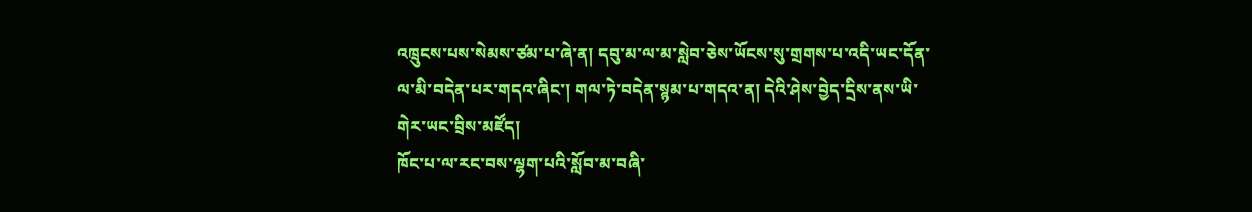འཁྲུངས་པས་སེམས་ཙམ་པ་ཞེ་ན། དབུ་མ་ལ་མ་སླེབ་ཅེས་ཡོངས་སུ་གྲགས་པ་འདི་ཡང་དོན་ལ་མི་བདེན་པར་གདའ་ཞིང་། གལ་ཏེ་བདེན་སྙམ་པ་གདའ་ན། དེའི་ཤེས་བྱེད་དྲིས་ནས་ཡི་གེར་ཡང་བྲིས་མཛོད།
ཁོང་པ་ལ་རང་བས་ལྷག་པའི་སློབ་མ་བཞི་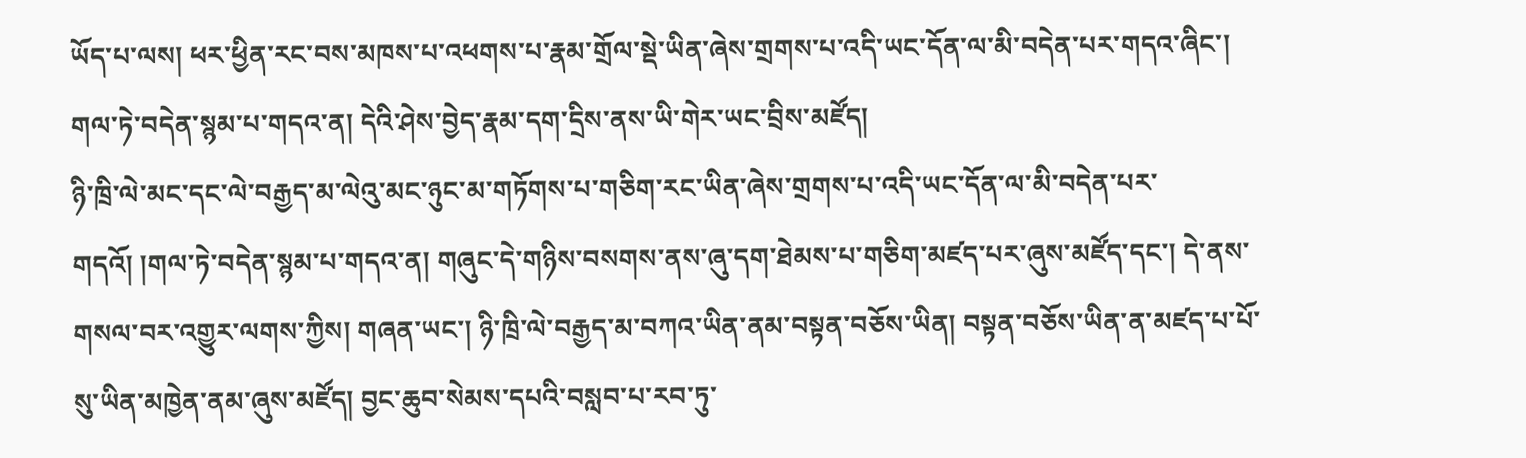ཡོད་པ་ལས། ཕར་ཕྱིན་རང་བས་མཁས་པ་འཕགས་པ་རྣམ་གྲོལ་སྡེ་ཡིན་ཞེས་གྲགས་པ་འདི་ཡང་དོན་ལ་མི་བདེན་པར་གདའ་ཞིང་། གལ་ཏེ་བདེན་སྙམ་པ་གདའ་ན། དེའི་ཤེས་བྱེད་རྣམ་དག་དྲིས་ནས་ཡི་གེར་ཡང་བྲིས་མཛོད།
ཉི་ཁྲི་ལེ་མང་དང་ལེ་བརྒྱད་མ་ལེའུ་མང་ཉུང་མ་གཏོགས་པ་གཅིག་རང་ཡིན་ཞེས་གྲགས་པ་འདི་ཡང་དོན་ལ་མི་བདེན་པར་གདའོ། །གལ་ཏེ་བདེན་སྙམ་པ་གདའ་ན། གཞུང་དེ་གཉིས་བསགས་ནས་ཞུ་དག་ཐེམས་པ་གཅིག་མཛད་པར་ཞུས་མཛོད་དང་། དེ་ནས་གསལ་བར་འགྱུར་ལགས་ཀྱིས། གཞན་ཡང་། ཉི་ཁྲི་ལེ་བརྒྱད་མ་བཀའ་ཡིན་ནམ་བསྟན་བཅོས་ཡིན། བསྟན་བཅོས་ཡིན་ན་མཛད་པ་པོ་སུ་ཡིན་མཁྱེན་ནམ་ཞུས་མཛོད། བྱང་ཆུབ་སེམས་དཔའི་བསླབ་པ་རབ་ཏུ་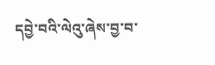དབྱེ་བའི་ལེའུ་ཞེས་བྱ་བ་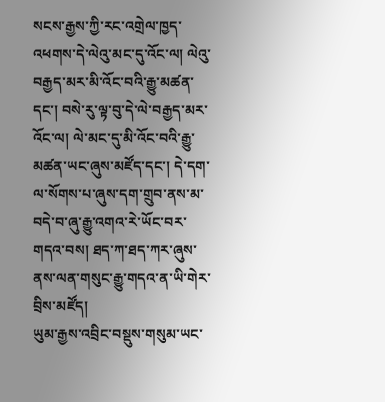སངས་རྒྱས་ཀྱི་རང་འགྲེལ་ཁྱད་འཕགས་དེ་ལེའུ་མང་དུ་འོང་ལ། ལེའུ་བརྒྱད་མར་མི་འོང་བའི་རྒྱུ་མཚན་དང་། བསེ་རུ་ལྟ་བུ་དེ་ལེ་བརྒྱད་མར་འོང་ལ། ལེ་མང་དུ་མི་འོང་བའི་རྒྱུ་མཚན་ཡང་ཞུས་མཛོད་དང་། དེ་དག་ལ་སོགས་པ་ཞུས་དག་གྲུབ་ནས་མ་བདེ་བ་ཞུ་རྒྱུ་འགའ་རེ་ཡོང་བར་གདའ་བས། ཐད་ཀ་ཐད་ཀར་ཞུས་ནས་ལན་གསུང་རྒྱུ་གདའ་ན་ཡི་གེར་བྲིས་མཛོད།
ཡུམ་རྒྱས་འབྲིང་བསྡུས་གསུམ་ཡང་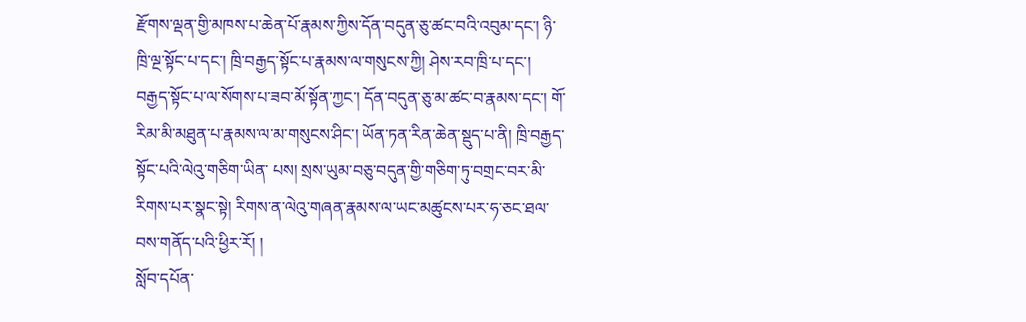རྫོགས་ལྡན་གྱི་མཁས་པ་ཆེན་པོ་རྣམས་ཀྱིས་དོན་བདུན་ཅུ་ཚང་བའི་འབུམ་དང་། ཉི་ཁྲི་ལྔ་སྟོང་པ་དང་། ཁྲི་བརྒྱད་སྟོང་པ་རྣམས་ལ་གསུངས་ཀྱི། ཤེས་རབ་ཁྲི་པ་དང་། བརྒྱད་སྟོང་པ་ལ་སོགས་པ་ཟབ་མོ་སྟོན་ཀྱང་། དོན་བདུན་ཅུ་མ་ཚང་བ་རྣམས་དང་། གོ་རིམ་མི་མཐུན་པ་རྣམས་ལ་མ་གསུངས་ཤིང་། ཡོན་ཏན་རིན་ཆེན་སྡུད་པ་ནི། ཁྲི་བརྒྱད་སྟོང་པའི་ལེའུ་གཅིག་ཡིན་ པས། སྲས་ཡུམ་བཅུ་བདུན་གྱི་གཅིག་ཏུ་བགྲང་བར་མི་རིགས་པར་སྣང་སྟེ། རིགས་ན་ལེའུ་གཞན་རྣམས་ལ་ཡང་མཚུངས་པར་ཧ་ཅང་ཐལ་བས་གནོད་པའི་ཕྱིར་རོ། །
སློབ་དཔོན་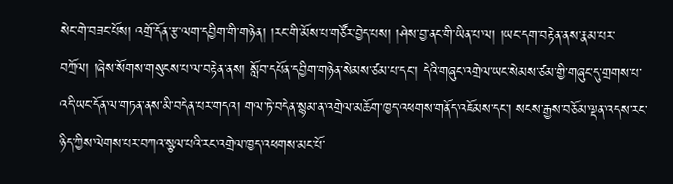སེང་གེ་བཟང་པོས། འགྲོ་དོན་རྩ་ལག་དབྱིག་གི་གཉེན། །རང་གི་མོས་པ་གཙོར་བྱེད་པས། །ཤེས་བྱ་ནང་གི་ཡིན་པ་ལ། །ཡང་དག་བརྟེན་ནས་རྣམ་པར་བཀྲོལ། །ཞེས་སོགས་གསུངས་པ་ལ་བརྟེན་ནས། སློབ་དཔོན་དབྱིག་གཉེན་སེམས་ཙམ་པ་དང་། དེའི་གཞུང་འགྲེལ་ཡང་སེམས་ཙམ་གྱི་གཞུང་དུ་གྲགས་པ་འདི་ཡང་དོན་ལ་གཏན་ནས་མི་བདེན་པར་གདའ། གལ་ཏེ་བདེན་སྙམ་ན་འགྲེལ་མཆོག་ཁྱད་འཕགས་གནོད་འཇོམས་དང་། སངས་རྒྱས་བཅོམ་ལྡན་འདས་རང་ཉིད་ཀྱིས་ལེགས་པར་བཀའ་སྩལ་པའི་རང་འགྲེལ་ཁྱད་འཕགས་མང་པོ་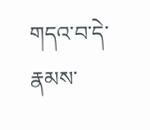གདའ་བ་དེ་རྣམས་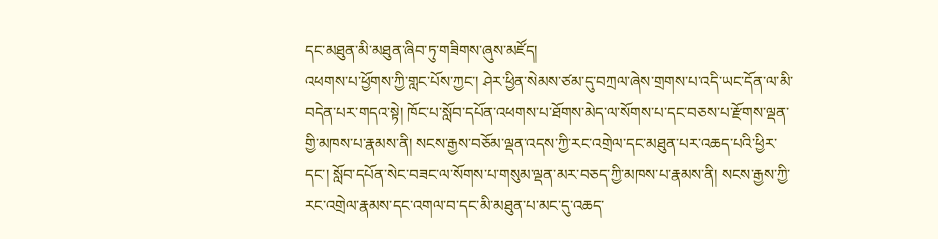དང་མཐུན་མི་མཐུན་ཞིབ་ཏུ་གཟིགས་ཞུས་མཛོད།
འཕགས་པ་ཕྱོགས་ཀྱི་གླང་པོས་ཀྱང་། ཤེར་ཕྱིན་སེམས་ཙམ་དུ་བཀྲལ་ཞེས་གྲགས་པ་འདི་ཡང་དོན་ལ་མི་བདེན་པར་གདའ་སྟེ། ཁོང་པ་སློབ་དཔོན་འཕགས་པ་ཐོགས་མེད་ལ་སོགས་པ་དང་བཅས་པ་རྫོགས་ལྡན་གྱི་མཁས་པ་རྣམས་ནི། སངས་རྒྱས་བཅོམ་ལྡན་འདས་ཀྱི་རང་འགྲེལ་དང་མཐུན་པར་འཆད་པའི་ཕྱིར་དང་། སློབ་དཔོན་སེང་བཟང་ལ་སོགས་པ་གསུམ་ལྡན་མར་བཅད་ཀྱི་མཁས་པ་རྣམས་ནི། སངས་རྒྱས་ཀྱི་རང་འགྲེལ་རྣམས་དང་འགལ་བ་དང་མི་མཐུན་པ་མང་དུ་འཆད་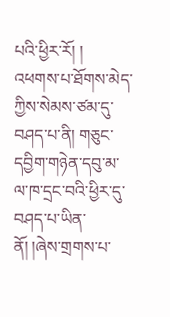པའི་ཕྱིར་རོ། །
འཕགས་པ་ཐོགས་མེད་ཀྱིས་སེམས་ཙམ་དུ་བཤད་པ་ནི། གཅུང་དབྱིག་གཉེན་དབུ་མ་ལ་ཁ་དྲང་བའི་ཕྱིར་དུ་བཤད་པ་ཡིན་ནོ། །ཞེས་གྲགས་པ་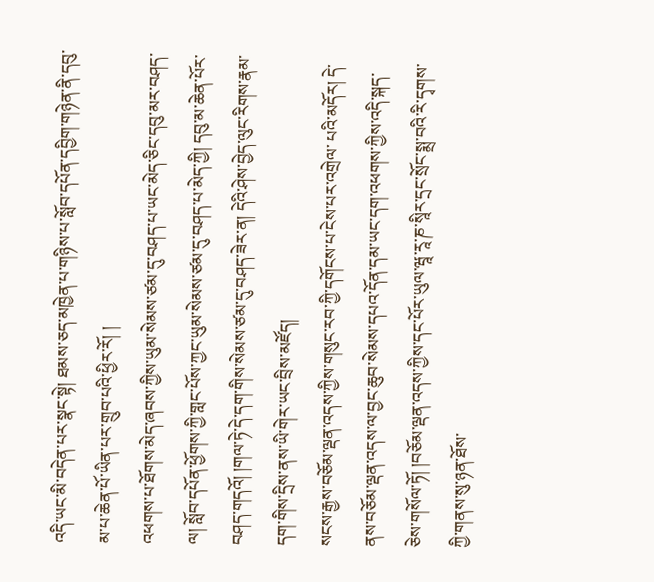འདི་ཡང་མི་བདེན་པར་སྣང་སྟེ། ཐམས་ཅད་མཁྱེན་པ་གཉིས་པ་སློབ་དཔོན་དབྱིག་གཉེན་ནི་དབུ་མ་པ་ཆེན་པོ་ཡིན་པར་གྲུབ་པའི་ཕྱིར་རོ། །
འཕགས་པ་ཐོགས་མེད་ཞབས་ཀྱིས་ཡུམ་སེམས་ཙམ་དུ་བཤད་པ་ཡང་མེད་ཅིང་དབུ་མར་བཤད་ལ། སློབ་དཔོན་ཕྱོགས་ཀྱི་གླང་པོས་ཀྱང་ཡུམ་སེམས་ཙམ་དུ་བཤད་པ་མེད་ཀྱི། དབུ་མ་ཆེན་པོར་བཤད་གདའོ། །གལ་ཏེ་དེ་དག་གིས་སེམས་ཙམ་དུ་བཤད་ཟེར་ན། དེའི་ཤེས་བྱེད་ལུང་རིགས་རྣམ་དག་གིས་དྲིས་ནས་ཡི་གེར་ཡང་བྲིས་མཛོད།
སངས་རྒྱས་བཅོམ་ལྡན་འདས་ཀྱིས་གསུང་རབ་ཀྱི་དགོངས་པ་ངེས་པར་འགྲེལ་ པའི་མདོར། དེ་ནས་བཅོམ་ལྡན་འདས་ལ་བྱང་ཆུབ་སེམས་དཔའ་དོན་དམ་ཡང་དག་འཕགས་ཀྱིས་འདི་སྐད་ཅེས་གསོལ་ཏོ། །བཅོམ་ལྡན་འདས་ཀྱིས་དང་པོར་ཡུལ་ཝཱ་རཱ་ཎ་སཱིར་དྲང་སྲོང་སྨྲ་བའི་རི་དྭགས་ཀྱི་གནས་སུ་ཉན་ཐོས་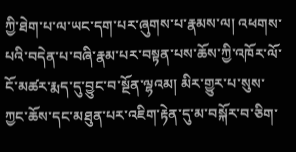ཀྱི་ཐེག་པ་ལ་ཡང་དག་པར་ཞུགས་པ་རྣམས་ལ། འཕགས་པའི་བདེན་པ་བཞི་རྣམ་པར་བསྟན་པས་ཆོས་ཀྱི་འཁོར་ལོ་ངོ་མཚར་རྨད་དུ་བྱུང་བ་སྔོན་ལྷའམ། མིར་གྱུར་པ་སུས་ཀྱང་ཆོས་དང་མཐུན་པར་འཇིག་རྟེན་དུ་མ་བསྐོར་བ་ཅིག་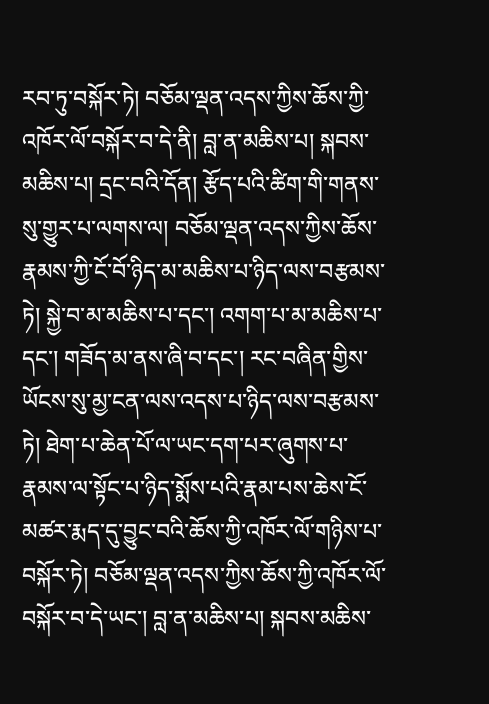རབ་ཏུ་བསྐོར་ཏེ། བཅོམ་ལྡན་འདས་ཀྱིས་ཆོས་ཀྱི་འཁོར་ལོ་བསྐོར་བ་དེ་ནི། བླ་ན་མཆིས་པ། སྐབས་མཆིས་པ། དྲང་བའི་དོན། རྩོད་པའི་ཚིག་གི་གནས་སུ་གྱུར་པ་ལགས་ལ། བཅོམ་ལྡན་འདས་ཀྱིས་ཆོས་རྣམས་ཀྱི་ངོ་བོ་ཉིད་མ་མཆིས་པ་ཉིད་ལས་བརྩམས་ཏེ། སྐྱེ་བ་མ་མཆིས་པ་དང་། འགག་པ་མ་མཆིས་པ་དང་། གཟོད་མ་ནས་ཞི་བ་དང་། རང་བཞིན་གྱིས་ཡོངས་སུ་མྱ་ངན་ལས་འདས་པ་ཉིད་ལས་བརྩམས་ཏེ། ཐེག་པ་ཆེན་པོ་ལ་ཡང་དག་པར་ཞུགས་པ་རྣམས་ལ་སྟོང་པ་ཉིད་སྨོས་པའི་རྣམ་པས་ཆེས་ངོ་མཚར་རྨད་དུ་བྱུང་བའི་ཆོས་ཀྱི་འཁོར་ལོ་གཉིས་པ་བསྐོར་ཏེ། བཅོམ་ལྡན་འདས་ཀྱིས་ཆོས་ཀྱི་འཁོར་ལོ་བསྐོར་བ་དེ་ཡང་། བླ་ན་མཆིས་པ། སྐབས་མཆིས་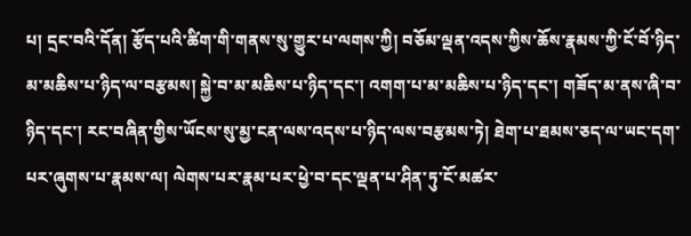པ། དྲང་བའི་དོན། རྩོད་པའི་ཚིག་གི་གནས་སུ་གྱུར་པ་ལགས་ཀྱི། བཅོམ་ལྡན་འདས་ཀྱིས་ཆོས་རྣམས་ཀྱི་ངོ་བོ་ཉིད་མ་མཆིས་པ་ཉིད་ལ་བརྩམས། སྐྱེ་བ་མ་མཆིས་པ་ཉིད་དང་། འགག་པ་མ་མཆིས་པ་ཉིད་དང་། གཟོད་མ་ནས་ཞི་བ་ཉིད་དང་། རང་བཞིན་གྱིས་ཡོངས་སུ་མྱ་ངན་ལས་འདས་པ་ཉིད་ལས་བརྩམས་ཏེ། ཐེག་པ་ཐམས་ཅད་ལ་ཡང་དག་པར་ཞུགས་པ་རྣམས་ལ། ལེགས་པར་རྣམ་པར་ཕྱེ་བ་དང་ལྡན་པ་ཤིན་ཏུ་ངོ་མཚར་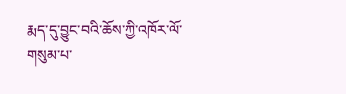རྨད་དུ་བྱུང་བའི་ཆོས་ཀྱི་འཁོར་ལོ་གསུམ་པ་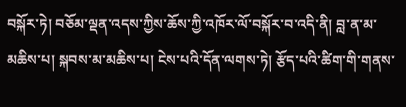བསྐོར་ཏེ། བཅོམ་ལྡན་འདས་ཀྱིས་ཆོས་ཀྱི་འཁོར་ལོ་བསྐོར་བ་འདི་ནི། བླ་ན་མ་མཆིས་པ། སྐབས་མ་མཆིས་པ། ངེས་པའི་དོན་ལགས་ཏེ། རྩོད་པའི་ཚིག་གི་གནས་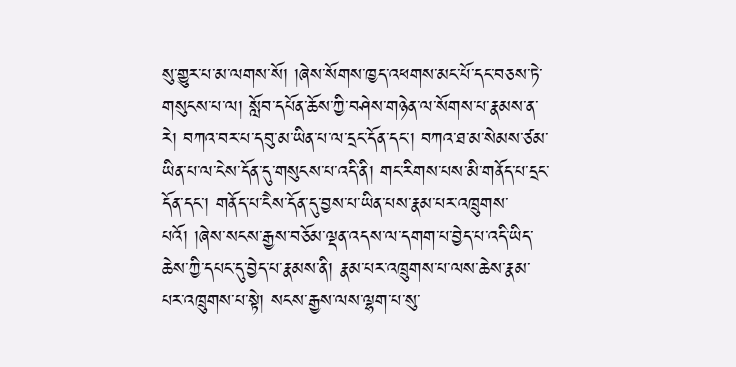སུ་གྱུར་པ་མ་ལགས་སོ། །ཞེས་སོགས་ཁྱད་འཕགས་མང་པོ་དང་བཅས་ཏེ་གསུངས་པ་ལ། སློབ་དཔོན་ཆོས་ཀྱི་བཤེས་གཉེན་ལ་སོགས་པ་རྣམས་ན་རེ། བཀའ་བར་པ་དབུ་མ་ཡིན་པ་ལ་དྲང་དོན་དང་། བཀའ་ཐ་མ་སེམས་ཙམ་ཡིན་པ་ལ་ངེས་དོན་དུ་གསུངས་པ་འདི་ནི། གང་རིགས་པས་མི་གནོད་པ་དྲང་དོན་དང་། གནོད་པ་ངཻས་དོན་དུ་བྱས་པ་ཡིན་པས་རྣམ་པར་འཁྲུགས་པའོ། །ཞེས་སངས་རྒྱས་བཅོམ་ལྡན་འདས་ལ་དགག་པ་བྱེད་པ་འདི་ཡིད་ཆེས་ཀྱི་དཔང་དུ་བྱེད་པ་རྣམས་ནི། རྣམ་པར་འཁྲུགས་པ་ལས་ཆེས་རྣམ་པར་འཁྲུགས་པ་སྟེ། སངས་རྒྱས་ལས་ལྷག་པ་སུ་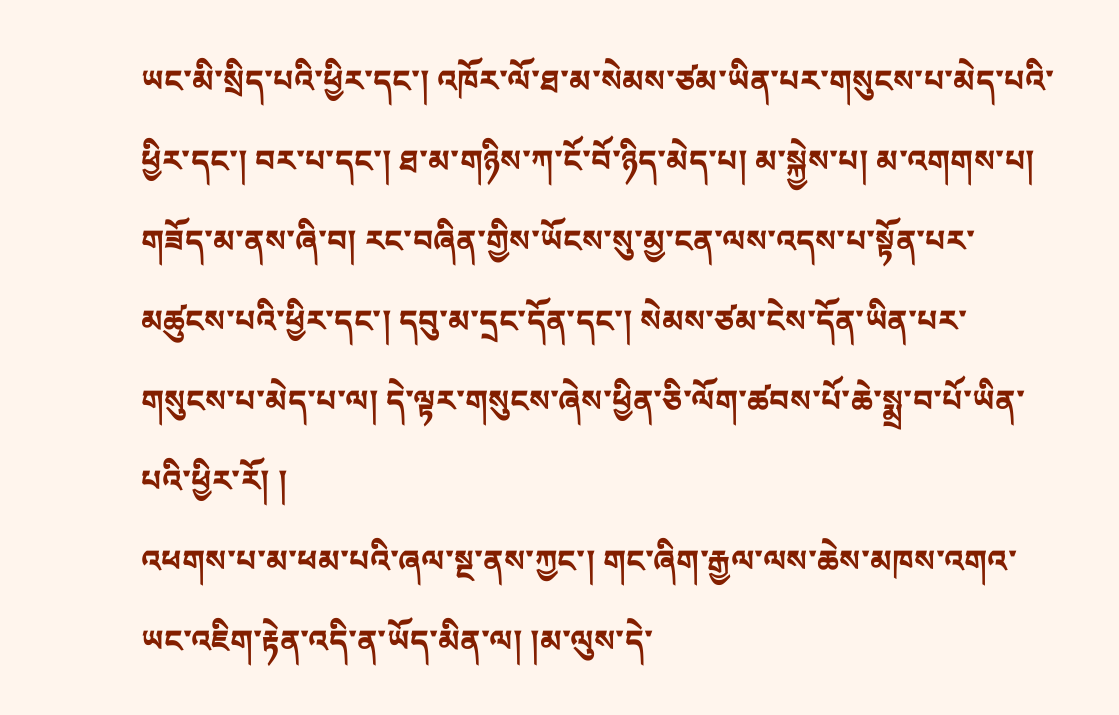ཡང་མི་སྲིད་པའི་ཕྱིར་དང་། འཁོར་ལོ་ཐ་མ་སེམས་ཙམ་ཡིན་པར་གསུངས་པ་མེད་པའི་ཕྱིར་དང་། བར་པ་དང་། ཐ་མ་གཉིས་ཀ་ངོ་བོ་ཉིད་མེད་པ། མ་སྐྱེས་པ། མ་འགགས་པ། གཟོད་མ་ནས་ཞི་བ། རང་བཞིན་གྱིས་ཡོངས་སུ་མྱ་ངན་ལས་འདས་པ་སྟོན་པར་མཚུངས་པའི་ཕྱིར་དང་། དབུ་མ་དྲང་དོན་དང་། སེམས་ཙམ་ངེས་དོན་ཡིན་པར་གསུངས་པ་མེད་པ་ལ། དེ་ལྟར་གསུངས་ཞེས་ཕྱིན་ཅི་ལོག་ཚབས་པོ་ཆེ་སྨྲ་བ་པོ་ཡིན་པའི་ཕྱིར་རོ། །
འཕགས་པ་མ་ཕམ་པའི་ཞལ་སྔ་ནས་ཀྱང་། གང་ཞིག་རྒྱལ་ལས་ཆེས་མཁས་འགའ་ཡང་འཇིག་རྟེན་འདི་ན་ཡོད་མིན་ལ། །མ་ལུས་དེ་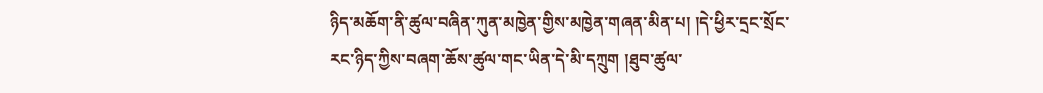ཉིད་མཆོག་ནི་ཚུལ་བཞིན་ཀུན་མཁྱེན་གྱིས་མཁྱེན་གཞན་མིན་པ། །དེ་ཕྱིར་དྲང་སྲོང་རང་ཉིད་ཀྱིས་བཞག་ཆོས་ཚུལ་གང་ཡིན་དེ་མི་དཀྲུག །ཐུབ་ཚུལ་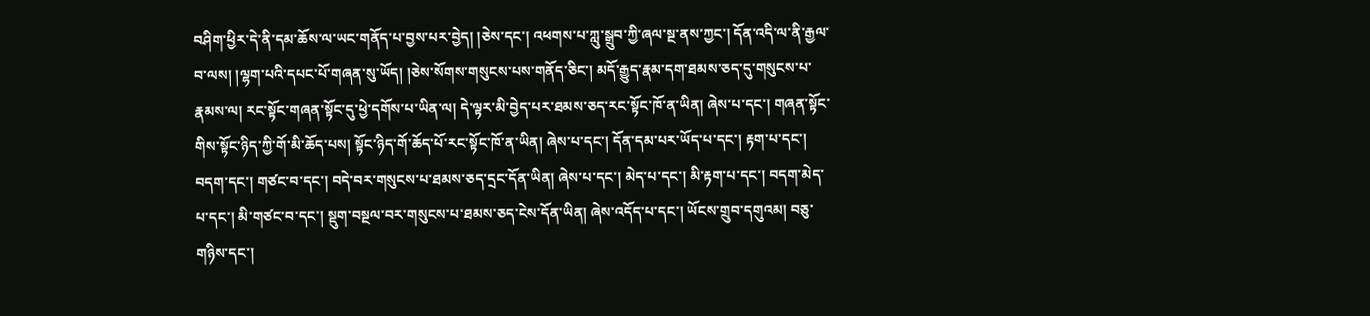བཤིག་ཕྱིར་དེ་ནི་དམ་ཆོས་ལ་ཡང་གནོད་པ་བྱས་པར་བྱེད། །ཅེས་དང་། འཕགས་པ་ཀླུ་སྒྲུབ་ཀྱི་ཞལ་སྔ་ནས་ཀྱང་། དོན་འདི་ལ་ནི་རྒྱལ་བ་ལས། །ལྷག་པའི་དཔང་པོ་གཞན་སུ་ཡོད། །ཅེས་སོགས་གསུངས་པས་གནོད་ཅིང་། མདོ་རྒྱུད་རྣམ་དག་ཐམས་ཅད་དུ་གསུངས་པ་རྣམས་ལ། རང་སྟོང་གཞན་སྟོང་དུ་ཕྱེ་དགོས་པ་ཡིན་ལ། དེ་ལྟར་མི་བྱེད་པར་ཐམས་ཅད་རང་སྟོང་ཁོ་ན་ཡིན། ཞེས་པ་དང་། གཞན་སྟོང་གིས་སྟོང་ཉིད་ཀྱི་གོ་མི་ཆོད་པས། སྟོང་ཉིད་གོ་ཆོད་པོ་རང་སྟོང་ཁོ་ན་ཡིན། ཞེས་པ་དང་། དོན་དམ་པར་ཡོད་པ་དང་། རྟག་པ་དང་། བདག་དང་། གཙང་བ་དང་། བདེ་བར་གསུངས་པ་ཐམས་ཅད་དྲང་དོན་ཡིན། ཞེས་པ་དང་། མེད་པ་དང་། མི་རྟག་པ་དང་། བདག་མེད་པ་དང་། མི་གཙང་བ་དང་། སྡུག་བསྔལ་བར་གསུངས་པ་ཐམས་ཅད་ངེས་དོན་ཡིན། ཞེས་འདོད་པ་དང་། ཡོངས་གྲུབ་དགུའམ། བཅུ་གཉིས་དང་།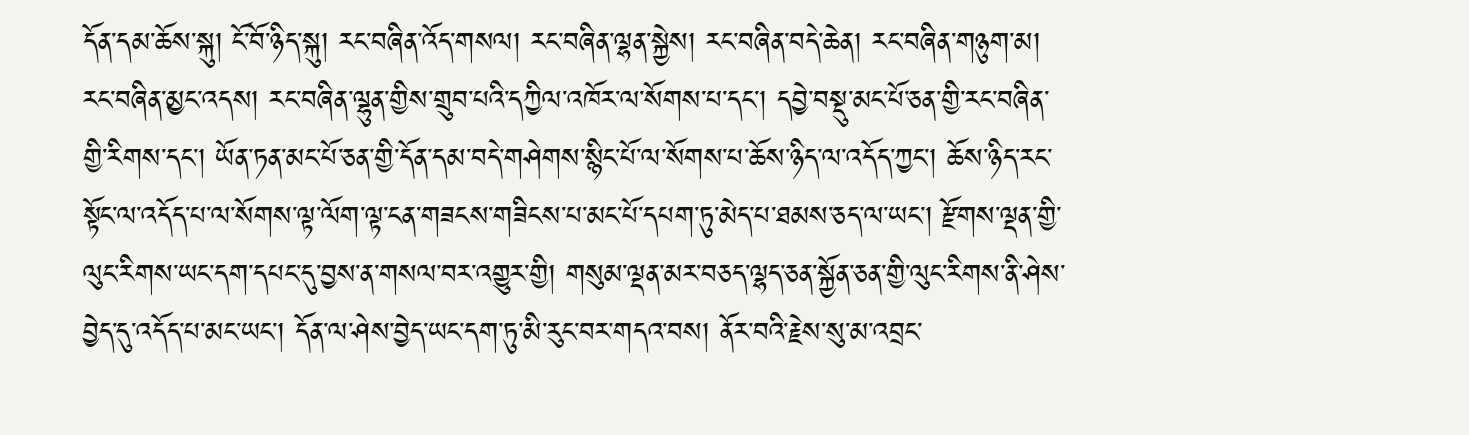དོན་དམ་ཆོས་སྐུ། ངོ་བོ་ཉིད་སྐུ། རང་བཞིན་འོད་གསལ། རང་བཞིན་ལྷན་སྐྱེས། རང་བཞིན་བདེ་ཆེན། རང་བཞིན་གཉུག་མ། རང་བཞིན་མྱང་འདས། རང་བཞིན་ལྷུན་གྱིས་གྲུབ་པའི་དཀྱིལ་འཁོར་ལ་སོགས་པ་དང་། དབྱེ་བསྡུ་མང་པོ་ཅན་གྱི་རང་བཞིན་གྱི་རིགས་དང་། ཡོན་ཏན་མང་པོ་ཅན་གྱི་དོན་དམ་བདེ་གཤེགས་སྙིང་པོ་ལ་སོགས་པ་ཆོས་ཉིད་ལ་འདོད་ཀྱང་། ཆོས་ཉིད་རང་སྟོང་ལ་འདོད་པ་ལ་སོགས་ལྟ་ལོག་ལྟ་ངན་གཟངས་གཟིངས་པ་མང་པོ་དཔག་ཏུ་མེད་པ་ཐམས་ཅད་ལ་ཡང་། རྫོགས་ལྡན་གྱི་ལུང་རིགས་ཡང་དག་དཔང་དུ་བྱས་ན་གསལ་བར་འགྱུར་གྱི། གསུམ་ལྡན་མར་བཅད་ལྷད་ཅན་སྐྱོན་ཅན་གྱི་ལུང་རིགས་ནི་ཤེས་བྱེད་དུ་འདོད་པ་མང་ཡང་། དོན་ལ་ཤེས་བྱེད་ཡང་དག་ཏུ་མི་རུང་བར་གདའ་བས། ནོར་བའི་རྗེས་སུ་མ་འབྲང་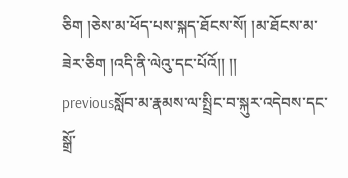ཅིག །ཅེས་མ་ཕོད་པས་སྐད་ཐོངས་སོ། །མ་ཐོངས་མ་ཟེར་ཅིག །འདི་ནི་ལེའུ་དང་པོའོ།། །།
previousསློབ་མ་རྣམས་ལ་སྤྲིང་བ་སྐུར་འདེབས་དང་སྒྲོ་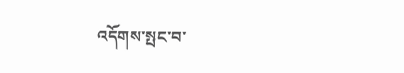འདོགས་སྤང་བ་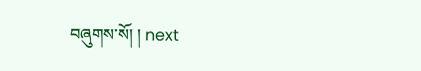བཞུགས་སོ། ། next